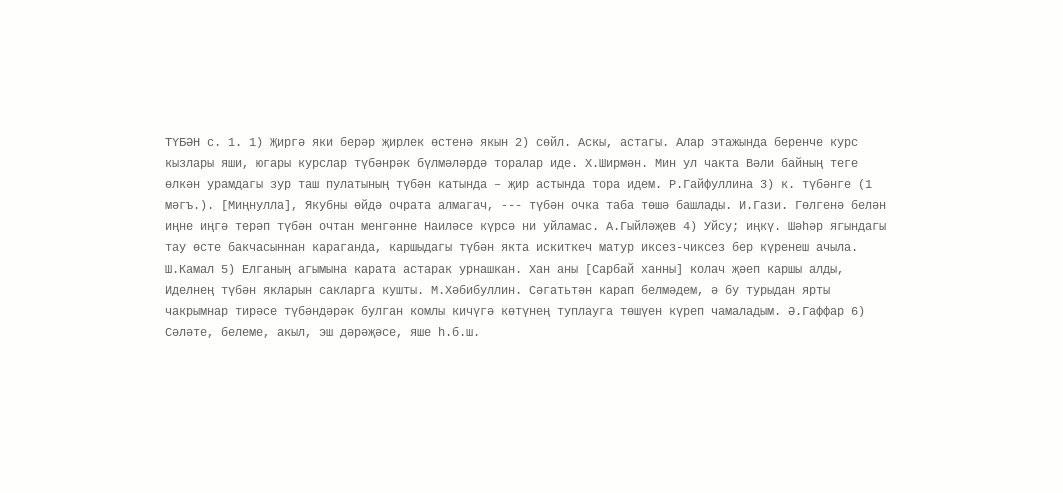ТҮБӘН с. 1. 1) Җиргә яки берәр җирлек өстенә якын 2) сөйл. Аскы, астагы. Алар этажында беренче курс кызлары яши, югары курслар түбәнрәк бүлмәләрдә торалар иде. Х.Ширмән. Мин ул чакта Вәли байның теге өлкән урамдагы зур таш пулатының түбән катында – җир астында тора идем. Р.Гайфуллина 3) к. түбәнге (1 мәгъ.). [Миңнулла], Якубны өйдә очрата алмагач, --- түбән очка таба төшә башлады. И.Гази. Гөлгенә белән иңне иңгә терәп түбән очтан менгәнне Наиләсе күрсә ни уйламас. А.Гыйләҗев 4) Уйсу; иңкү. Шәһәр ягындагы тау өсте бакчасыннан караганда, каршыдагы түбән якта искиткеч матур иксез-чиксез бер күренеш ачыла. Ш.Камал 5) Елганың агымына карата астарак урнашкан. Хан аны [Сарбай ханны] колач җәеп каршы алды, Иделнең түбән якларын сакларга кушты. М.Хәбибуллин. Сәгатьтән карап белмәдем, ә бу турыдан ярты чакрымнар тирәсе түбәндәрәк булган комлы кичүгә көтүнең туплауга төшүен күреп чамаладым. Ә.Гаффар 6) Сәләте, белеме, акыл, эш дәрәҗәсе, яше һ.б.ш.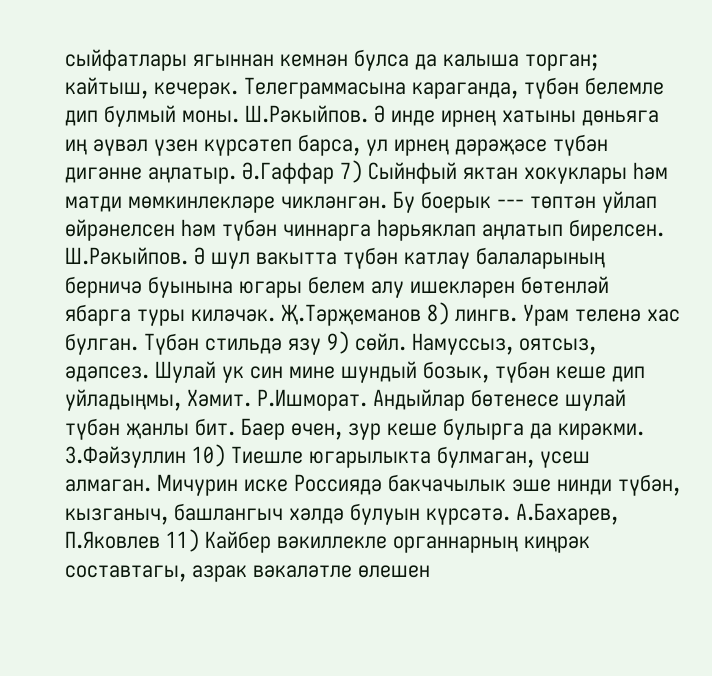сыйфатлары ягыннан кемнән булса да калыша торган; кайтыш, кечерәк. Телеграммасына караганда, түбән белемле дип булмый моны. Ш.Рәкыйпов. Ә инде ирнең хатыны дөньяга иң әүвәл үзен күрсәтеп барса, ул ирнең дәрәҗәсе түбән дигәнне аңлатыр. Ә.Гаффар 7) Сыйнфый яктан хокуклары һәм матди мөмкинлекләре чикләнгән. Бу боерык --- төптән уйлап өйрәнелсен һәм түбән чиннарга һәрьяклап аңлатып бирелсен. Ш.Рәкыйпов. Ә шул вакытта түбән катлау балаларының берничә буынына югары белем алу ишекләрен бөтенләй ябарга туры киләчәк. Җ.Тәрҗеманов 8) лингв. Урам теленә хас булган. Түбән стильдә язу 9) сөйл. Намуссыз, оятсыз, әдәпсез. Шулай ук син мине шундый бозык, түбән кеше дип уйладыңмы, Хәмит. Р.Ишморат. Андыйлар бөтенесе шулай түбән җанлы бит. Баер өчен, зур кеше булырга да кирәкми. З.Фәйзуллин 10) Тиешле югарылыкта булмаган, үсеш алмаган. Мичурин иске Россиядә бакчачылык эше нинди түбән, кызганыч, башлангыч хәлдә булуын күрсәтә. А.Бахарев, П.Яковлев 11) Кайбер вәкиллекле органнарның киңрәк составтагы, азрак вәкаләтле өлешен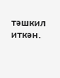тәшкил иткән.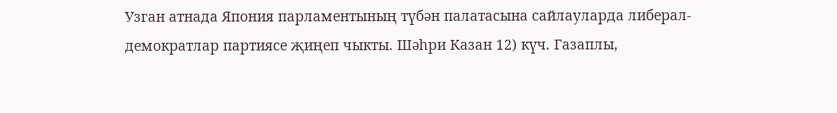Узган атнада Япония парламентының түбән палатасына сайлауларда либерал-демократлар партиясе җиңеп чыкты. Шәһри Казан 12) күч. Газаплы,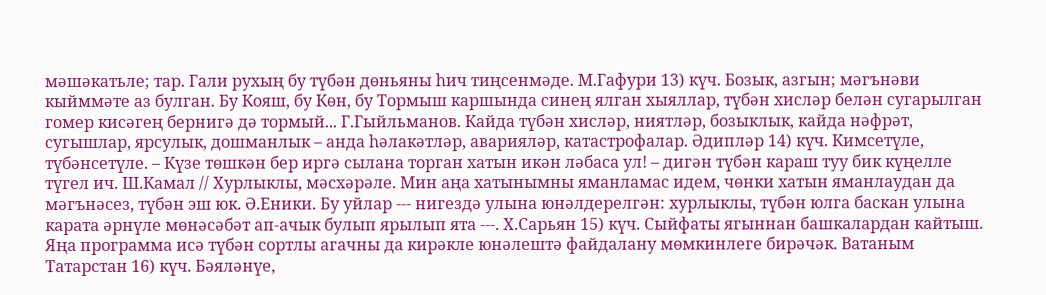мәшәкатьле; тар. Гали рухың бу түбән дөньяны һич тиңсенмәде. М.Гафури 13) күч. Бозык, азгын; мәгънәви кыйммәте аз булган. Бу Кояш, бу Көн, бу Тормыш каршында синең ялган хыяллар, түбән хисләр белән сугарылган гомер кисәгең бернигә дә тормый... Г.Гыйльманов. Кайда түбән хисләр, ниятләр, бозыклык, кайда нәфрәт, сугышлар, ярсулык, дошманлык – анда һәлакәтләр, аварияләр, катастрофалар. Әдипләр 14) күч. Кимсетүле, түбәнсетүле. – Күзе төшкән бер иргә сылана торган хатын икән ләбаса ул! – дигән түбән караш туу бик күңелле түгел ич. Ш.Камал // Хурлыклы, мәсхәрәле. Мин аңа хатынымны яманламас идем, чөнки хатын яманлаудан да мәгънәсез, түбән эш юк. Ә.Еники. Бу уйлар --- нигездә улына юнәлдерелгән: хурлыклы, түбән юлга баскан улына карата әрнүле мөнәсәбәт ап-ачык булып ярылып ята ---. Х.Сарьян 15) күч. Сыйфаты ягыннан башкалардан кайтыш. Яңа программа исә түбән сортлы агачны да кирәкле юнәлештә файдалану мөмкинлеге бирәчәк. Ватаным Татарстан 16) күч. Бәяләнүе,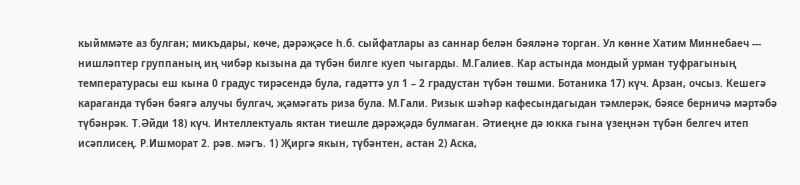кыйммәте аз булган; микъдары, көче, дәрәҗәсе һ.б. сыйфатлары аз саннар белән бәяләнә торган. Ул көнне Хатим Миннебаеч --- нишләптер группаның иң чибәр кызына да түбән билге куеп чыгарды. М.Галиев. Кар астында мондый урман туфрагының температурасы еш кына 0 градус тирәсендә була, гадәттә ул 1 – 2 градустан түбән төшми. Ботаника 17) күч. Арзан, очсыз. Кешегә караганда түбән бәягә алучы булгач, җәмәгать риза була. М.Гали. Ризык шәһәр кафесындагыдан тәмлерәк, бәясе берничә мәртәбә түбәнрәк. Т.Әйди 18) күч. Интеллектуаль яктан тиешле дәрәҗәдә булмаган. Әтиеңне дә юкка гына үзеңнән түбән белгеч итеп исәплисең. Р.Ишморат 2. рәв. мәгъ. 1) Җиргә якын, түбәнтен, астан 2) Аска,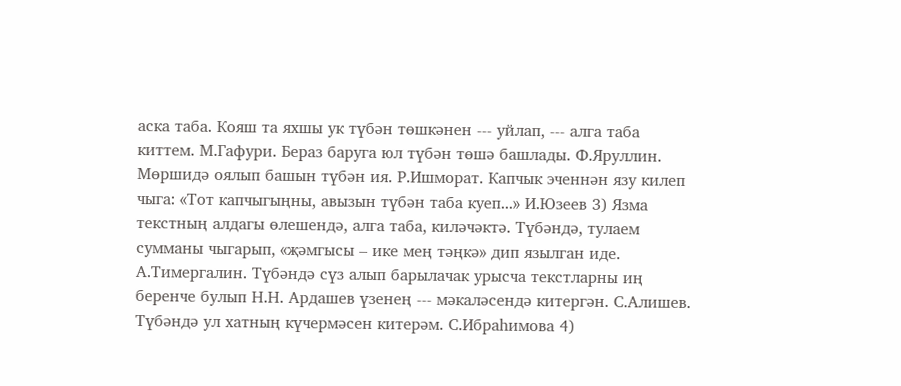аска таба. Кояш та яхшы ук түбән төшкәнен --- уйлап, --- алга таба киттем. М.Гафури. Бераз баруга юл түбән төшә башлады. Ф.Яруллин. Мөршидә оялып башын түбән ия. Р.Ишморат. Капчык эченнән язу килеп чыга: «Тот капчыгыңны, авызын түбән таба куеп...» И.Юзеев 3) Язма текстның алдагы өлешендә, алга таба, киләчәктә. Түбәндә, тулаем сумманы чыгарып, «җәмгысы – ике мең тәңкә» дип язылган иде. А.Тимергалин. Түбәндә сүз алып барылачак урысча текстларны иң беренче булып Н.Н. Ардашев үзенең --- мәкаләсендә китергән. С.Алишев. Түбәндә ул хатның күчермәсен китерәм. С.Ибраһимова 4)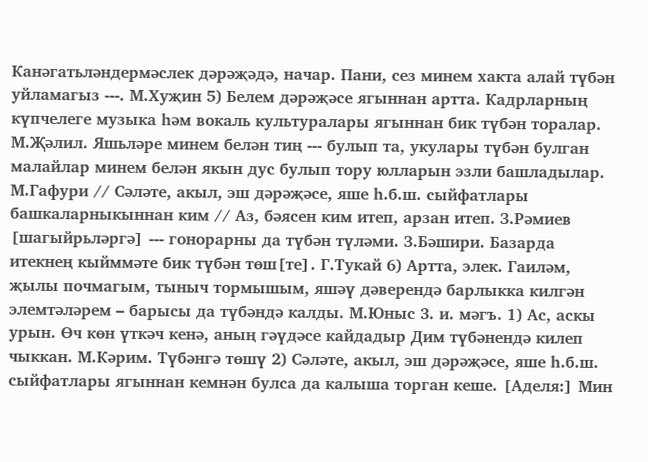Канәгатьләндермәслек дәрәҗәдә, начар. Пани, сез минем хакта алай түбән уйламагыз ---. М.Хуҗин 5) Белем дәрәҗәсе ягыннан артта. Кадрларның күпчелеге музыка һәм вокаль культуралары ягыннан бик түбән торалар. М.Җәлил. Яшьләре минем белән тиң --- булып та, укулары түбән булган малайлар минем белән якын дус булып тору юлларын эзли башладылар. М.Гафури // Сәләте, акыл, эш дәрәҗәсе, яше һ.б.ш. сыйфатлары башкаларныкыннан ким // Аз, бәясен ким итеп, арзан итеп. З.Рәмиев [шагыйрьләргә] --- гонорарны да түбән түләми. З.Бәшири. Базарда итекнең кыйммәте бик түбән төш[те]. Г.Тукай 6) Артта, элек. Гаиләм, җылы почмагым, тыныч тормышым, яшәү дәверендә барлыкка килгән элемтәләрем – барысы да түбәндә калды. М.Юныс 3. и. мәгъ. 1) Ас, аскы урын. Өч көн үткәч кенә, аның гәүдәсе кайдадыр Дим түбәнендә килеп чыккан. М.Кәрим. Түбәнгә төшү 2) Сәләте, акыл, эш дәрәҗәсе, яше һ.б.ш. сыйфатлары ягыннан кемнән булса да калыша торган кеше. [Аделя:] Мин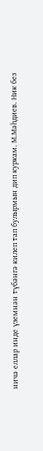ничә еллар инде үземнән түбәнгә килеп тап булырмын дип куркам. М.Мәһдиев. Ник без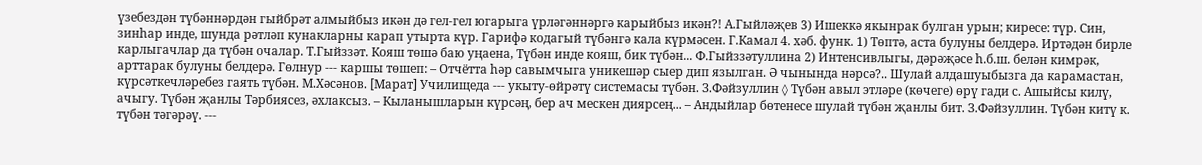үзебездән түбәннәрдән гыйбрәт алмыйбыз икән дә гел-гел югарыга үрләгәннәргә карыйбыз икән?! А.Гыйләҗев 3) Ишеккә якынрак булган урын; киресе: түр. Син, зинһар инде, шунда рәтләп кунакларны карап утырта күр. Гарифә кодагый түбәнгә кала күрмәсен. Г.Камал 4. хәб. функ. 1) Төптә, аста булуны белдерә. Иртәдән бирле карлыгачлар да түбән очалар. Т.Гыйззәт. Кояш төшә баю уңаена, Түбән инде кояш, бик түбән... Ф.Гыйззәтуллина 2) Интенсивлыгы, дәрәҗәсе һ.б.ш. белән кимрәк, арттарак булуны белдерә. Гөлнур --- каршы төшеп: – Отчётта һәр савымчыга уникешәр сыер дип язылган. Ә чынында нәрсә?.. Шулай алдашуыбызга да карамастан, күрсәткечләребез гаять түбән. М.Хәсәнов. [Марат] Училищеда --- укыту-өйрәтү системасы түбән. З.Фәйзуллин ◊ Түбән авыл этләре (көчеге) өрү гади с. Ашыйсы килү, ачыгу. Түбән җанлы Тәрбиясез, әхлаксыз. – Кыланышларын күрсәң, бер ач мескен диярсең... – Андыйлар бөтенесе шулай түбән җанлы бит. З.Фәйзуллин. Түбән китү к. түбән тәгәрәү. ---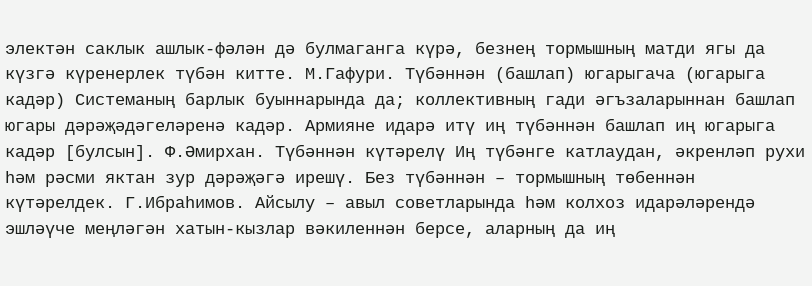электән саклык ашлык-фәлән дә булмаганга күрә, безнең тормышның матди ягы да күзгә күренерлек түбән китте. М.Гафури. Түбәннән (башлап) югарыгача (югарыга кадәр) Системаның барлык буыннарында да; коллективның гади әгъзаларыннан башлап югары дәрәҗәдәгеләренә кадәр. Армияне идарә итү иң түбәннән башлап иң югарыга кадәр [булсын]. Ф.Әмирхан. Түбәннән күтәрелү Иң түбәнге катлаудан, әкренләп рухи һәм рәсми яктан зур дәрәҗәгә ирешү. Без түбәннән – тормышның төбеннән күтәрелдек. Г.Ибраһимов. Айсылу – авыл советларында һәм колхоз идарәләрендә эшләүче меңләгән хатын-кызлар вәкиленнән берсе, аларның да иң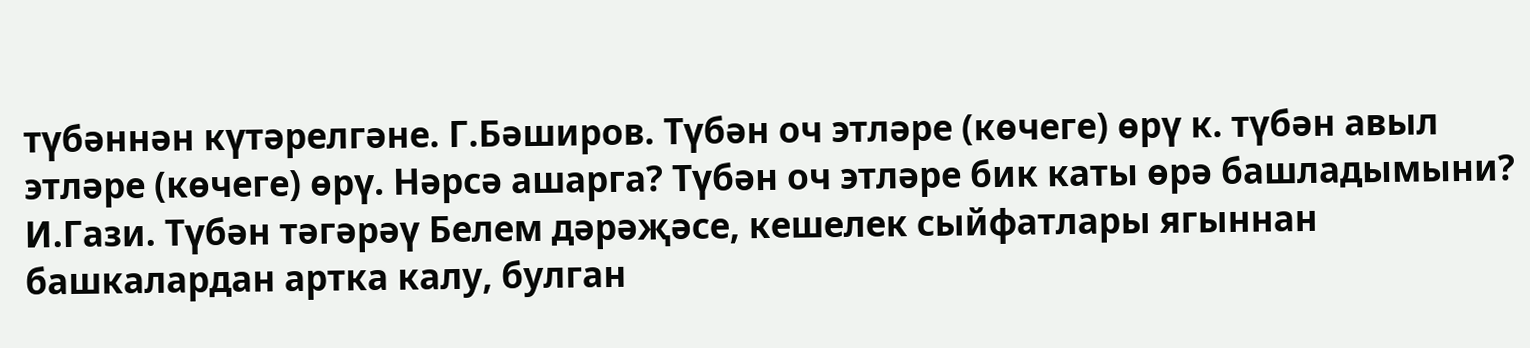түбәннән күтәрелгәне. Г.Бәширов. Түбән оч этләре (көчеге) өрү к. түбән авыл этләре (көчеге) өрү. Нәрсә ашарга? Түбән оч этләре бик каты өрә башладымыни? И.Гази. Түбән тәгәрәү Белем дәрәҗәсе, кешелек сыйфатлары ягыннан башкалардан артка калу, булган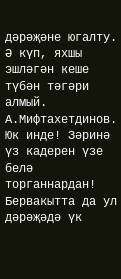дәрәҗәне югалту. Ә күп, яхшы эшләгән кеше түбән тәгәри алмый. А.Мифтахетдинов. Юк инде! Зәринә үз кадерен үзе белә торганнардан! Бервакытта да ул дәрәҗәдә үк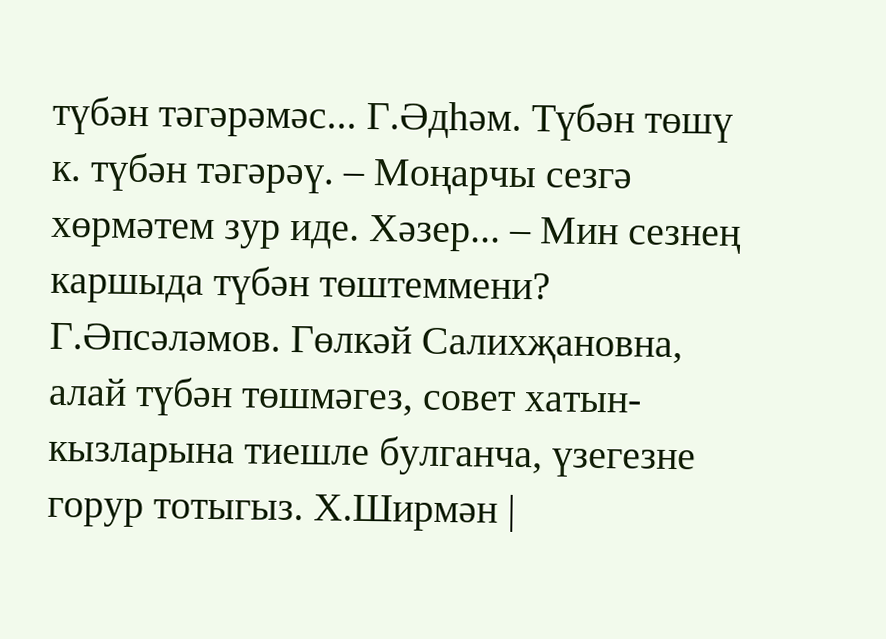түбән тәгәрәмәс... Г.Әдһәм. Түбән төшү к. түбән тәгәрәү. – Моңарчы сезгә хөрмәтем зур иде. Хәзер... – Мин сезнең каршыда түбән төштеммени? Г.Әпсәләмов. Гөлкәй Салихҗановна, алай түбән төшмәгез, совет хатын-кызларына тиешле булганча, үзегезне горур тотыгыз. Х.Ширмән |